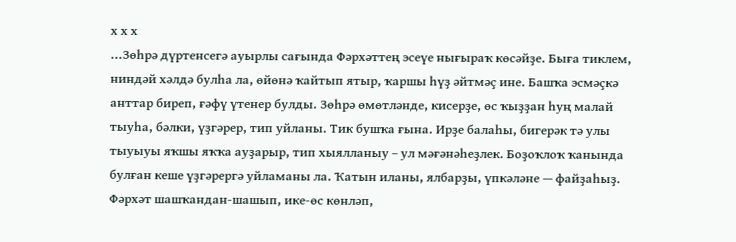х х х
...Зөһрә дүртенсегә ауырлы сағында Фәрхәттең эсеүе нығыраҡ көсәйҙе. Быға тиклем, ниндәй хәлдә булһа ла, өйөнә ҡайтып ятыр, ҡаршы һүҙ әйтмәҫ ине. Башҡа эсмәҫкә анттар биреп, ғәфү үтенер булды. Зөһрә өмөтләнде, кисерҙе, өс ҡыҙҙан һуң малай тыуһа, бәлки, үҙгәрер, тип уйланы. Тик бушҡа ғына. Ирҙе балаһы, бигерәк тә улы тыуыуы яҡшы яҡҡа ауҙарыр, тип хыялланыу – ул мәғәнәһеҙлек. Боҙоҡлоҡ ҡанында булған кеше үҙгәрергә уйламаны ла. Ҡатын иланы, ялбарҙы, үпкәләне — файҙаһыҙ. Фәрхәт шашҡандан-шашып, ике-өс көнләп,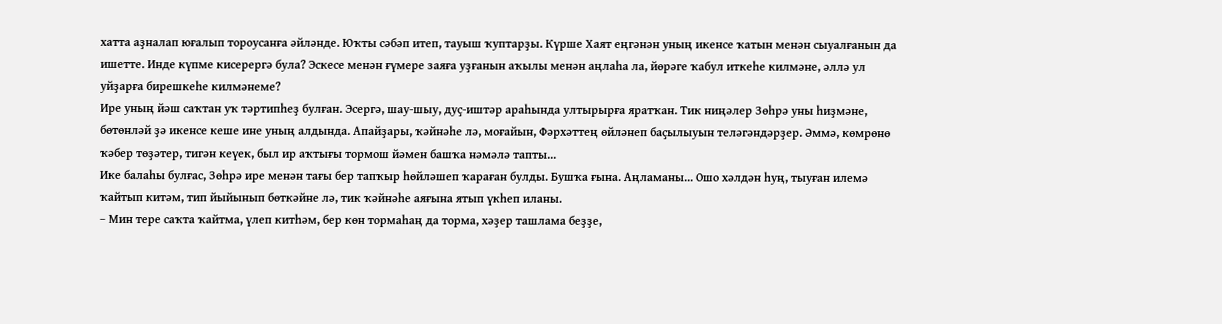хатта аҙналап юғалып тороусанға әйләнде. Юҡты сәбәп итеп, тауыш ҡуптарҙы. Күрше Хаят еңгәнән уның икенсе ҡатын менән сыуалғанын да ишетте. Инде күпме кисерергә була? Эскесе менән ғүмере заяға уҙғанын аҡылы менән аңлаһа ла, йөрәге ҡабул иткеһе килмәне, әллә ул уйҙарға бирешкеһе килмәнеме?
Ире уның йәш саҡтан уҡ тәртипһеҙ булған. Эсергә, шау-шыу, дуҫ-иштәр араһында ултырырға яратҡан. Тик ниңәлер Зөһрә уны һиҙмәне, бөтөнләй ҙә икенсе кеше ине уның алдында. Апайҙары, ҡәйнәһе лә, моғайын, Фәрхәттең өйләнеп баҫылыуын теләгәндәрҙер. Әммә, көмрөнө ҡәбер төҙәтер, тигән кеүек, был ир аҡтығы тормош йәмен башҡа нәмәлә тапты...
Ике балаһы булғас, Зөһрә ире менән тағы бер тапҡыр һөйләшеп ҡараған булды. Бушҡа ғына. Аңламаны... Ошо хәлдән һуң, тыуған илемә ҡайтып китәм, тип йыйынып бөткәйне лә, тик ҡәйнәһе аяғына ятып үкһеп иланы.
– Мин тере саҡта ҡайтма, үлеп китһәм, бер көн тормаһаң да торма, хәҙер ташлама беҙҙе,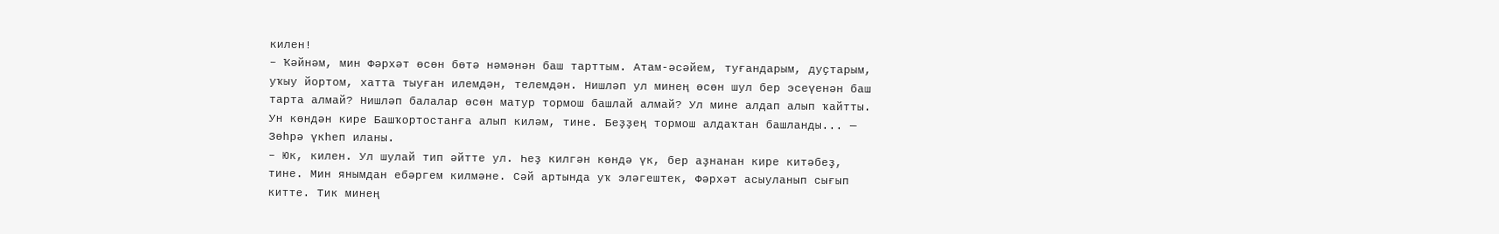килен!
– Ҡәйнәм, мин Фәрхәт өсөн бөтә нәмәнән баш тарттым. Атам-әсәйем, туғандарым, дуҫтарым, уҡыу йортом, хатта тыуған илемдән, телемдән. Нишләп ул минең өсөн шул бер эсеүенән баш тарта алмай? Нишләп балалар өсөн матур тормош башлай алмай? Ул мине алдап алып ҡайтты. Ун көндән кире Башҡортостанға алып киләм, тине. Беҙҙең тормош алдаҡтан башланды... — Зөһрә үкһеп иланы.
– Юк, килен. Ул шулай тип әйтте ул. Һеҙ килгән көндә үк, бер аҙнанан кире китәбеҙ, тине. Мин янымдан ебәргем килмәне. Сәй артында уҡ эләгештек, Фәрхәт асыуланып сығып китте. Тик минең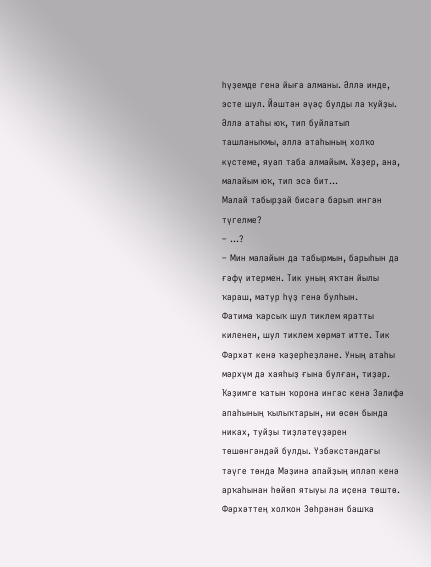һүҙемде генә йыға алманы. Әллә инде, эсте шул. Йәштән әүәҫ булды ла ҡуйҙы. Әллә атаһы юҡ, тип буйлатып ташланыҡмы, әллә атаһының холҡо күстеме, яуап таба алмайым. Хәҙер, ана, малайым юҡ, тип эсә бит...
Малай табырҙай бисәгә барып ингән түгелме?
– ...?
– Мин малайын да табырмын, барыһын да ғәфү итермен. Тик уның яҡтан йылы ҡараш, матур һүҙ генә булһын.
Фатима ҡарсыҡ шул тиклем яратты киленен, шул тиклем хөрмәт итте. Тик Фәрхәт кенә ҡәҙерһеҙләне. Уның атаһы мәрхүм дә хаяһыҙ ғына булған, тиҙәр.
Ҡәҙимге ҡатын ҡорона ингәс кенә Зәлифә апаһының ҡылыҡтарын, ни өсөн бында никах, туйҙы тиҙләтеүҙәрен төшөнгәндәй булды. Үзбәкстандағы тәүге төндә Мәҙинә апайҙың ипләп кенә арҡаһынан һөйөп ятыуы ла иҫенә төштө. Фәрхәттең холҡон Зөһрәнән башҡа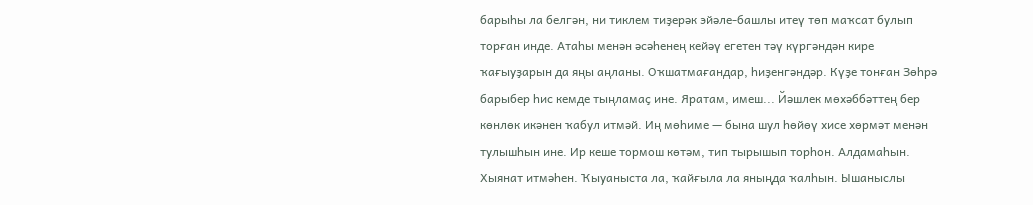барыһы ла белгән, ни тиклем тиҙерәк эйәле-башлы итеү төп маҡсат булып торған инде. Атаһы менән әсәһенең кейәү егетен тәү күргәндән кире ҡағыуҙарын да яңы аңланы. Оҡшатмағандар, һиҙенгәндәр. Күҙе тонған Зөһрә барыбер һис кемде тыңламаҫ ине. Яратам, имеш... Йәшлек мөхәббәттең бер көнлөк икәнен ҡабул итмәй. Иң мөһиме — бына шул һөйөү хисе хөрмәт менән тулышһын ине. Ир кеше тормош көтәм, тип тырышып торһон. Алдамаһын. Хыянат итмәһен. Ҡыуаныста ла, ҡайғыла ла яныңда ҡалһын. Ышаныслы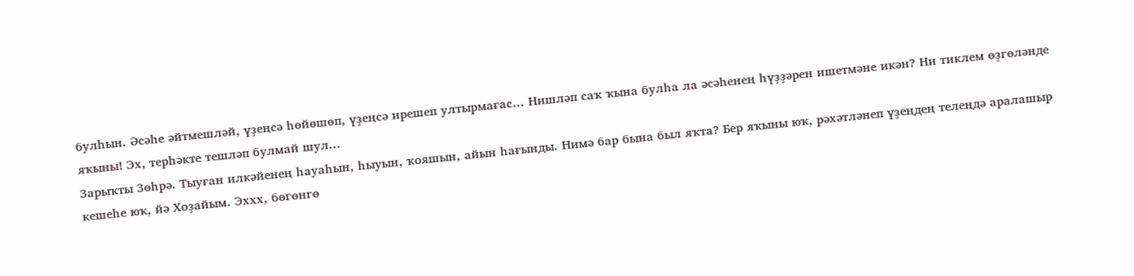булһын. Әсәһе әйтмешләй, үҙеңсә һөйөшөп, үҙеңсә ирешеп ултырмағас... Нишләп саҡ ҡына булһа ла әсәһенең һүҙҙәрен ишетмәне икән? Ни тиклем өҙгөләнде яҡыны! Эх, терһәкте тешләп булмай шул...
Зарыҡты Зөһрә. Тыуған илкәйенең һауаһын, һыуын, ҡояшын, айын һағынды. Нимә бар бына был яҡта? Бер яҡыны юҡ, рәхәтләнеп үҙеңдең телеңдә аралашыр кешеһе юҡ, йә Хоҙайым. Эххх, бөгөнгө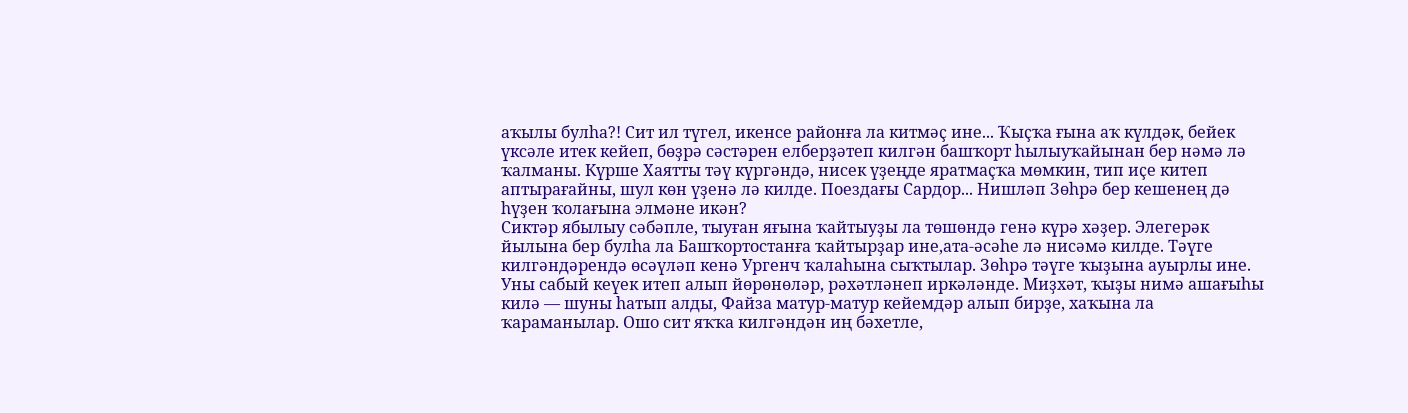аҡылы булһа?! Сит ил түгел, икенсе районға ла китмәҫ ине... Ҡыҫҡа ғына аҡ күлдәк, бейек үксәле итек кейеп, бөҙрә сәстәрен елберҙәтеп килгән башҡорт һылыуҡайынан бер нәмә лә ҡалманы. Күрше Хаятты тәү күргәндә, нисек үҙеңде яратмаҫҡа мөмкин, тип иҫе китеп аптырағайны, шул көн үҙенә лә килде. Поездағы Сардор... Нишләп Зөһрә бер кешенең дә һүҙен ҡолағына элмәне икән?
Сиктәр ябылыу сәбәпле, тыуған яғына ҡайтыуҙы ла төшөндә генә күрә хәҙер. Элегерәк йылына бер булһа ла Башҡортостанға ҡайтырҙар ине,ата-әсәһе лә нисәмә килде. Тәүге килгәндәрендә өсәүләп кенә Ургенч ҡалаһына сыҡтылар. Зөһрә тәүге ҡыҙына ауырлы ине. Уны сабый кеүек итеп алып йөрөнөләр, рәхәтләнеп иркәләнде. Миҙхәт, ҡыҙы нимә ашағыһы килә — шуны һатып алды, Файза матур-матур кейемдәр алып бирҙе, хаҡына ла ҡараманылар. Ошо сит яҡҡа килгәндән иң бәхетле,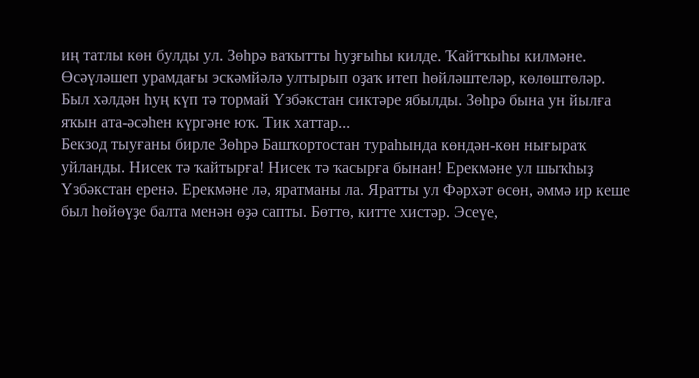иң татлы көн булды ул. Зөһрә ваҡытты һуҙғыһы килде. Ҡайтҡыһы килмәне. Өсәүләшеп урамдағы эскәмйәлә ултырып оҙаҡ итеп һөйләштеләр, көлөштөләр. Был хәлдән һуң күп тә тормай Үзбәкстан сиктәре ябылды. Зөһрә бына ун йылға яҡын ата-әсәһен күргәне юҡ. Тик хаттар...
Бекзод тыуғаны бирле Зөһрә Башҡортостан тураһында көндән-көн нығыраҡ уйланды. Нисек тә ҡайтырға! Нисек тә ҡасырға бынан! Ерекмәне ул шыҡһыҙ Үзбәкстан еренә. Ерекмәне лә, яратманы ла. Яратты ул Фәрхәт өсөн, әммә ир кеше был һөйөүҙе балта менән өҙә сапты. Бөттө, китте хистәр. Эсеүе,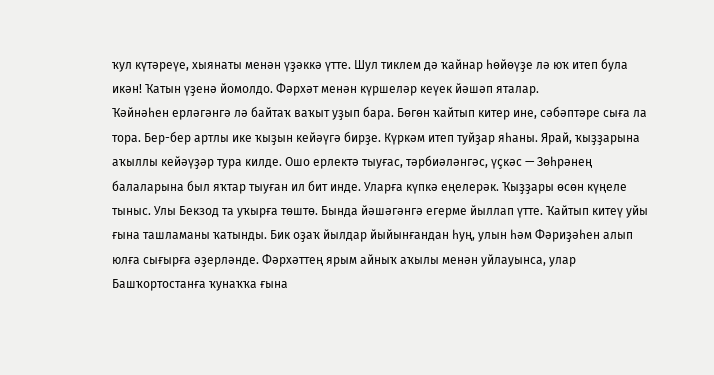ҡул күтәреүе, хыянаты менән үҙәккә үтте. Шул тиклем дә ҡайнар һөйөүҙе лә юҡ итеп була икән! Ҡатын үҙенә йомолдо. Фәрхәт менән күршеләр кеүек йәшәп яталар.
Ҡәйнәһен ерләгәнгә лә байтаҡ ваҡыт уҙып бара. Бөгөн ҡайтып китер ине, сәбәптәре сыға ла тора. Бер-бер артлы ике ҡыҙын кейәүгә бирҙе. Күркәм итеп туйҙар яһаны. Ярай, ҡыҙҙарына аҡыллы кейәүҙәр тура килде. Ошо ерлектә тыуғас, тәрбиәләнгәс, үҫкәс — Зөһрәнең балаларына был яҡтар тыуған ил бит инде. Уларға күпкә еңелерәк. Ҡыҙҙары өсөн күңеле тыныс. Улы Бекзод та уҡырға төштө. Бында йәшәгәнгә егерме йыллап үтте. Ҡайтып китеү уйы ғына ташламаны ҡатынды. Бик оҙаҡ йылдар йыйынғандан һуң, улын һәм Фәриҙәһен алып юлға сығырға әҙерләнде. Фәрхәттең ярым айныҡ аҡылы менән уйлауынса, улар Башҡортостанға ҡунаҡҡа ғына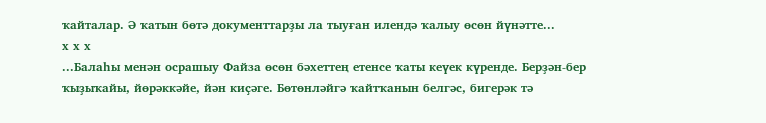ҡайталар. Ә ҡатын бөтә документтарҙы ла тыуған илендә ҡалыу өсөн йүнәтте...
х х х
...Балаһы менән осрашыу Файза өсөн бәхеттең етенсе ҡаты кеүек күренде. Берҙән-бер ҡыҙыҡайы, йөрәккәйе, йән киҫәге. Бөтөнләйгә ҡайтҡанын белгәс, бигерәк тә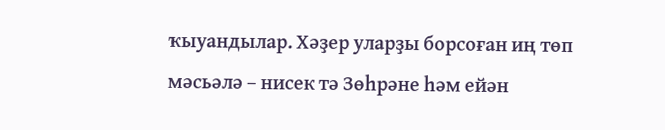ҡыуандылар. Хәҙер уларҙы борсоған иң төп мәсьәлә – нисек тә Зөһрәне һәм ейән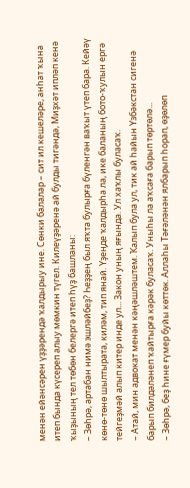менән ейәнсәрен үҙҙәрендә ҡалдырыу ине. Сөнки балалар – сит ил кешеләре, анһат ҡына итеп бында күсереп алыу мөмкин түгел. Килеүҙәренә ай булды тигәндә, Миҙхәт ипләп кенә ҡыҙының тел төбөн белергә итеп һүҙ башланы:
– Зөһрә, артабан нимә эшләйбеҙ? Һеҙҙең был яҡта булырға бүленгән ваҡыт үтеп бара. Кейәү көнө-төнө шылтырата, киләм, тип янай. Үҙеңде ҡалдырһа ла, ике баланың бото-ҡулын ергә тейгеҙмәй алып китер инде ул... Закон уның яғында. Ул хаҡлы буласаҡ.
– Атай, мин адвокат менән кәңәшләштем. Ҡалып була ул, тик ай һайын Үзбәкстан сигенә барып билдәләнеп ҡайтырға кәрәк буласаҡ. Уныһы ла аҡсаға барып төртөлә...
– Зөһрә, беҙ һине ғүмер буйы көттөк. Аллаһы Тәғәләнән ялбарып һорап, өҙөлөп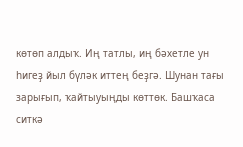көтөп алдыҡ. Иң татлы, иң бәхетле ун һигеҙ йыл бүләк иттең беҙгә. Шунан тағы зарығып, ҡайтыуыңды көттөк. Башҡаса ситкә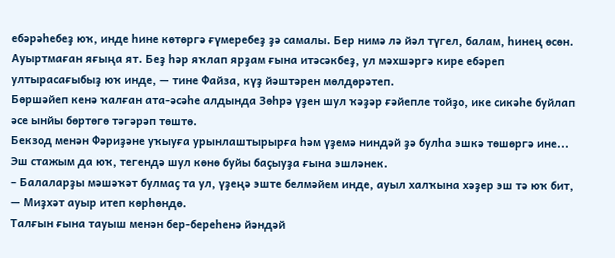ебәрәһебеҙ юҡ, инде һине көтөргә ғүмеребеҙ ҙә самалы. Бер нимә лә йәл түгел, балам, һинең өсөн. Ауыртмаған яғыңа ят. Беҙ һәр яҡлап ярҙам ғына итәсәкбеҙ, ул мәхшәргә кире ебәреп ултырасағыбыҙ юҡ инде, — тине Файза, күҙ йәштәрен мөлдөрәтеп.
Бөршәйеп кенә ҡалған ата-әсәһе алдында Зөһрә үҙен шул ҡәҙәр ғәйепле тойҙо, ике сикәһе буйлап әсе ынйы бөртөгө тәгәрәп төштө.
Бекзод менән Фәриҙәне уҡыуға урынлаштырырға һәм үҙемә ниндәй ҙә булһа эшкә төшөргә ине... Эш стажым да юҡ, тегендә шул көнө буйы баҫыуҙа ғына эшләнек.
– Балаларҙы мәшәҡәт булмаҫ та ул, үҙеңә эште белмәйем инде, ауыл халҡына хәҙер эш тә юҡ бит, — Миҙхәт ауыр итеп көрһөндө.
Талғын ғына тауыш менән бер-береһенә йәндәй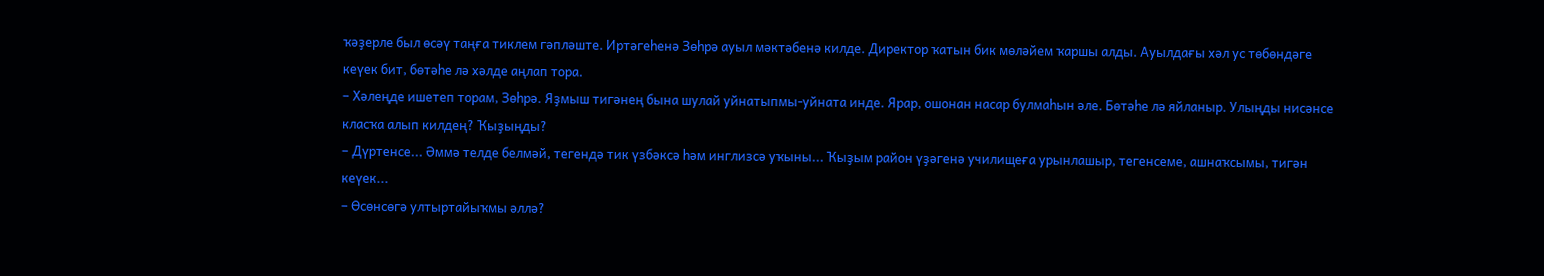ҡәҙерле был өсәү таңға тиклем гәпләште. Иртәгеһенә Зөһрә ауыл мәктәбенә килде. Директор ҡатын бик мөләйем ҡаршы алды. Ауылдағы хәл ус төбөндәге кеүек бит, бөтәһе лә хәлде аңлап тора.
– Хәлеңде ишетеп торам, Зөһрә. Яҙмыш тигәнең бына шулай уйнатыпмы-уйната инде. Ярар, ошонан насар булмаһын әле. Бөтәһе лә яйланыр. Улыңды нисәнсе класҡа алып килдең? Ҡыҙыңды?
– Дүртенсе... Әммә телде белмәй, тегендә тик үзбәксә һәм инглизсә уҡыны... Ҡыҙым район үҙәгенә училищеға урынлашыр, тегенсеме, ашнаҡсымы, тигән кеүек...
– Өсөнсөгә ултыртайыҡмы әллә?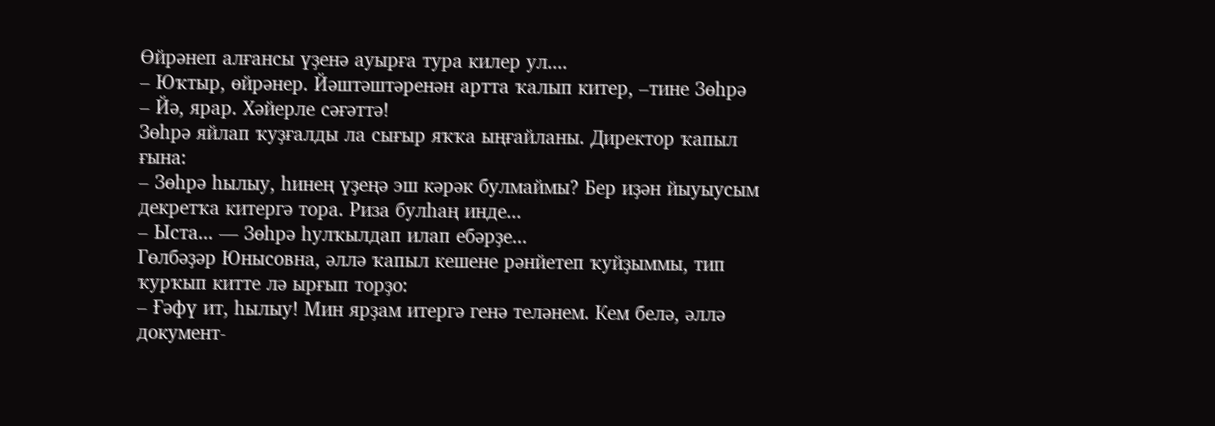Өйрәнеп алғансы үҙенә ауырға тура килер ул....
– Юҡтыр, өйрәнер. Йәштәштәренән артта ҡалып китер, –тине Зөһрә
– Йә, ярар. Хәйерле сәғәттә!
Зөһрә яйлап ҡуҙғалды ла сығыр яҡҡа ыңғайланы. Директор ҡапыл ғына:
– Зөһрә һылыу, һинең үҙеңә эш кәрәк булмаймы? Бер иҙән йыуыусым декретҡа китергә тора. Риза булһаң инде...
– Ыста... — Зөһрә һулҡылдап илап ебәрҙе...
Гөлбәҙәр Юнысовна, әллә ҡапыл кешене рәнйетеп ҡуйҙыммы, тип ҡурҡып китте лә ырғып торҙо:
– Ғәфү ит, һылыу! Мин ярҙам итергә генә теләнем. Кем белә, әллә документ-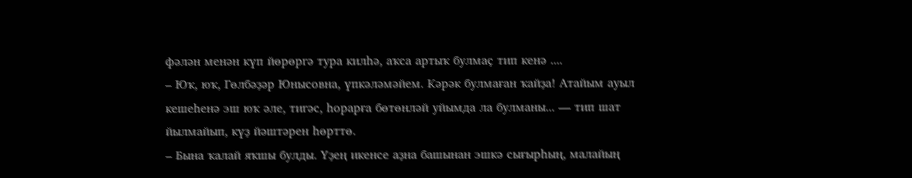фәлән менән күп йөрөргә тура килһә, аҡса артыҡ булмаҫ тип кенә ....
– Юҡ, юҡ, Гөлбәҙәр Юнысовна, үпкәләмәйем. Кәрәк булмаған ҡайҙа! Атайым ауыл кешеһенә эш юҡ әле, тигәс, һорарға бөтөнләй уйымда ла булманы... — тип шат йылмайып, күҙ йәштәрен һөрттө.
– Бына ҡалай яҡшы булды. Үҙең икенсе аҙна башынан эшкә сығырһың, малайың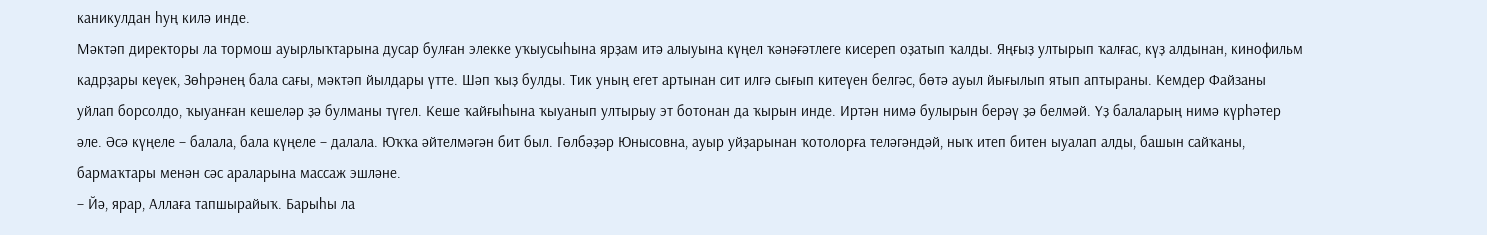каникулдан һуң килә инде.
Мәктәп директоры ла тормош ауырлыҡтарына дусар булған элекке уҡыусыһына ярҙам итә алыуына күңел ҡәнәғәтлеге кисереп оҙатып ҡалды. Яңғыҙ ултырып ҡалғас, күҙ алдынан, кинофильм кадрҙары кеүек, Зөһрәнең бала сағы, мәктәп йылдары үтте. Шәп ҡыҙ булды. Тик уның егет артынан сит илгә сығып китеүен белгәс, бөтә ауыл йығылып ятып аптыраны. Кемдер Файзаны уйлап борсолдо, ҡыуанған кешеләр ҙә булманы түгел. Кеше ҡайғыһына ҡыуанып ултырыу эт ботонан да ҡырын инде. Иртән нимә булырын берәү ҙә белмәй. Үҙ балаларың нимә күрһәтер әле. Әсә күңеле – балала, бала күңеле – далала. Юҡҡа әйтелмәгән бит был. Гөлбәҙәр Юнысовна, ауыр уйҙарынан ҡотолорға теләгәндәй, ныҡ итеп битен ыуалап алды, башын сайҡаны, бармаҡтары менән сәс араларына массаж эшләне.
– Йә, ярар, Аллаға тапшырайыҡ. Барыһы ла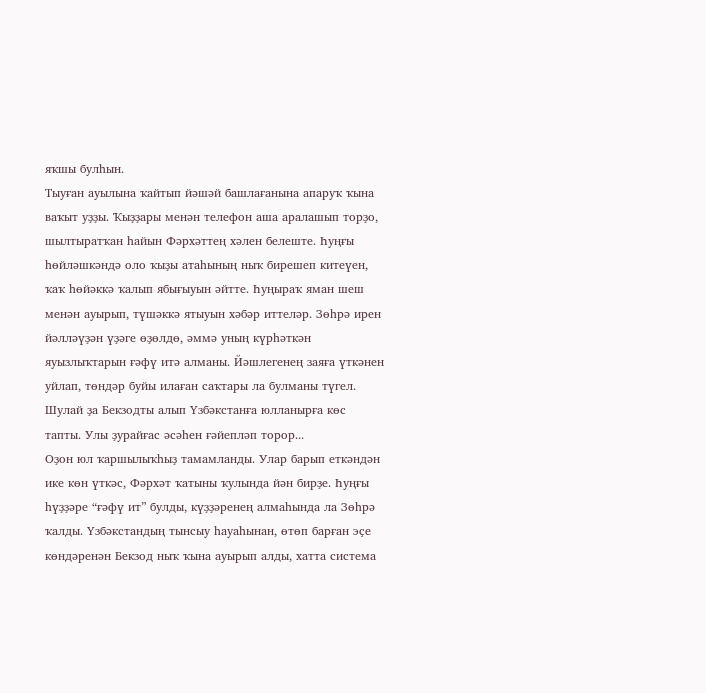яҡшы булһын.
Тыуған ауылына ҡайтып йәшәй башлағанына апаруҡ ҡына ваҡыт уҙҙы. Ҡыҙҙары менән телефон аша аралашып торҙо, шылтыратҡан һайын Фәрхәттең хәлен белеште. Һуңғы һөйләшкәндә оло ҡыҙы атаһының ныҡ бирешеп китеүен, ҡаҡ һөйәккә ҡалып ябығыуын әйтте. Һуңыраҡ яман шеш менән ауырып, түшәккә ятыуын хәбәр иттеләр. Зөһрә ирен йәлләүҙән үҙәге өҙөлдө, әммә уның күрһәткән яуызлыҡтарын ғәфү итә алманы. Йәшлегенең заяға үткәнен уйлап, төндәр буйы илаған саҡтары ла булманы түгел. Шулай ҙа Бекзодты алып Үзбәкстанға юлланырға көс тапты. Улы ҙурайғас әсәһен ғәйепләп торор...
Оҙон юл ҡаршылыҡһыҙ тамамланды. Улар барып еткәндән ике көн үткәс, Фәрхәт ҡатыны ҡулында йән бирҙе. Һуңғы һүҙҙәре “ғәфү ит” булды, күҙҙәренең алмаһында ла Зөһрә ҡалды. Үзбәкстандың тынсыу һауаһынан, өтөп барған эҫе көндәренән Бекзод ныҡ ҡына ауырып алды, хатта система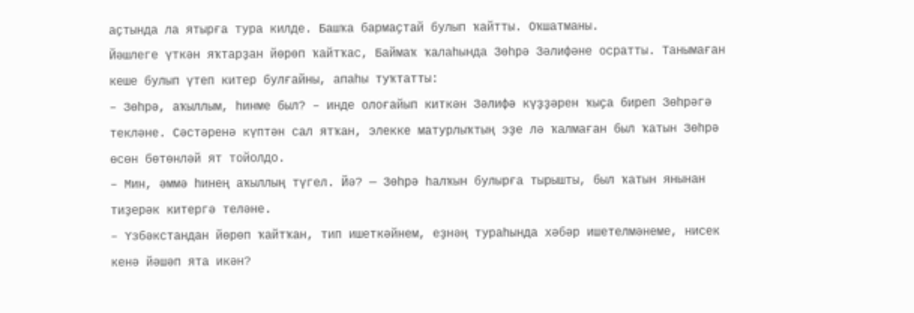аҫтында ла ятырға тура килде. Башҡа бармаҫтай булып ҡайтты. Оҡшатманы.
Йәшлеге үткән яҡтарҙан йөрөп ҡайтҡас, Баймаҡ ҡалаһында Зөһрә Зәлифәне осратты. Танымаған кеше булып үтеп китер булғайны, апаһы туҡтатты:
– Зөһрә, аҡыллым, һинме был? – инде олоғайып киткән Зәлифә күҙҙәрен ҡыҫа биреп Зөһрәгә текләне. Сәстәренә күптән сал ятҡан, элекке матурлыҡтың эҙе лә ҡалмаған был ҡатын Зөһрә өсөн бөтөнләй ят тойолдо.
– Мин, әммә һинең аҡыллың түгел. Йә? — Зөһрә һалҡын булырға тырышты, был ҡатын янынан тиҙерәк китергә теләне.
– Үзбәкстандан йөрөп ҡайтҡан, тип ишеткәйнем, еҙнәң тураһында хәбәр ишетелмәнеме, нисек кенә йәшәп ята икән?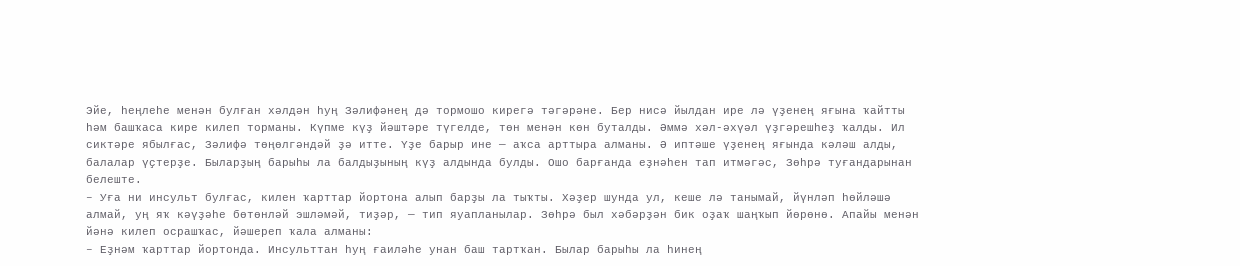Эйе, һеңлеһе менән булған хәлдән һуң Зәлифәнең дә тормошо кирегә тәгәрәне. Бер нисә йылдан ире лә үҙенең яғына ҡайтты һәм башҡаса кире килеп торманы. Күпме күҙ йәштәре түгелде, төн менән көн буталды. Әммә хәл-әхүәл үҙгәрешһеҙ ҡалды. Ил сиктәре ябылғас, Зәлифә төңөлгәндәй ҙә итте. Үҙе барыр ине — аҡса арттыра алманы. Ә иптәше үҙенең яғында кәләш алды, балалар үҫтерҙе. Быларҙың барыһы ла балдыҙының күҙ алдында булды. Ошо барғанда еҙнәһен тап итмәгәс, Зөһрә туғандарынан белеште.
– Уға ни инсульт булғас, килен ҡарттар йортона алып барҙы ла тыҡты. Хәҙер шунда ул, кеше лә танымай, йүнләп һөйләшә алмай, уң яҡ кәүҙәһе бөтөнләй эшләмәй, тиҙәр, — тип яуапланылар. Зөһрә был хәбәрҙән бик оҙаҡ шаңҡып йөрөнө. Апайы менән йәнә килеп осрашҡас, йәшереп ҡала алманы:
– Еҙнәм ҡарттар йортонда. Инсульттан һуң ғаиләһе унан баш тартҡан. Былар барыһы ла һинең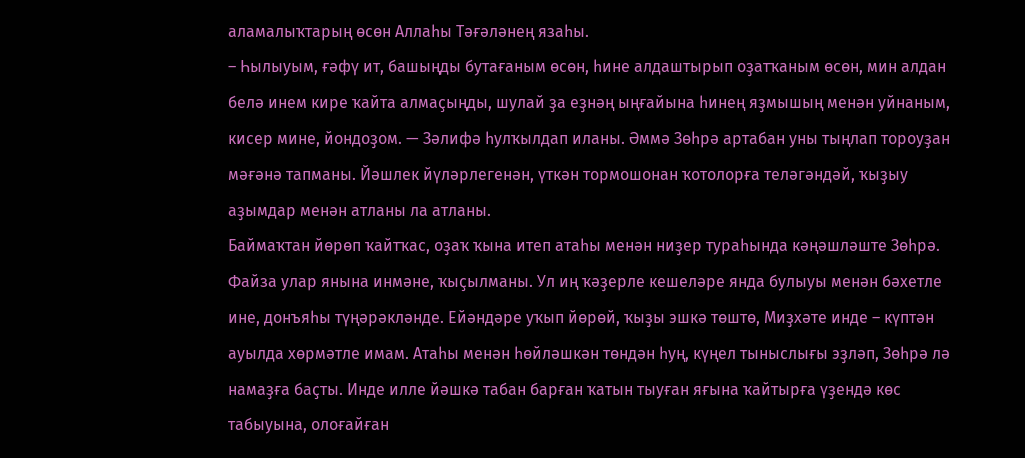аламалыҡтарың өсөн Аллаһы Тәғәләнең язаһы.
– Һылыуым, ғәфү ит, башыңды бутағаным өсөн, һине алдаштырып оҙатҡаным өсөн, мин алдан белә инем кире ҡайта алмаҫыңды, шулай ҙа еҙнәң ыңғайына һинең яҙмышың менән уйнаным, кисер мине, йондоҙом. — Зәлифә һулҡылдап иланы. Әммә Зөһрә артабан уны тыңлап тороуҙан мәғәнә тапманы. Йәшлек йүләрлегенән, үткән тормошонан ҡотолорға теләгәндәй, ҡыҙыу аҙымдар менән атланы ла атланы.
Баймаҡтан йөрөп ҡайтҡас, оҙаҡ ҡына итеп атаһы менән ниҙер тураһында кәңәшләште Зөһрә. Файза улар янына инмәне, ҡыҫылманы. Ул иң ҡәҙерле кешеләре янда булыуы менән бәхетле ине, донъяһы түңәрәкләнде. Ейәндәре уҡып йөрөй, ҡыҙы эшкә төштө, Миҙхәте инде – күптән ауылда хөрмәтле имам. Атаһы менән һөйләшкән төндән һуң, күңел тыныслығы эҙләп, Зөһрә лә намаҙға баҫты. Инде илле йәшкә табан барған ҡатын тыуған яғына ҡайтырға үҙендә көс табыуына, олоғайған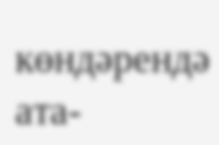көндәрендә ата-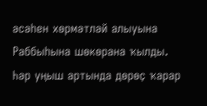әсәһен хөрмәтләй алыуына Раббыһына шөкөрана ҡылды.
Һәр уңыш артында дөрөҫ ҡарар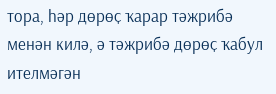тора, һәр дөрөҫ ҡарар тәжрибә менән килә, ә тәжрибә дөрөҫ ҡабул ителмәгән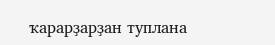ҡарарҙарҙан туплана